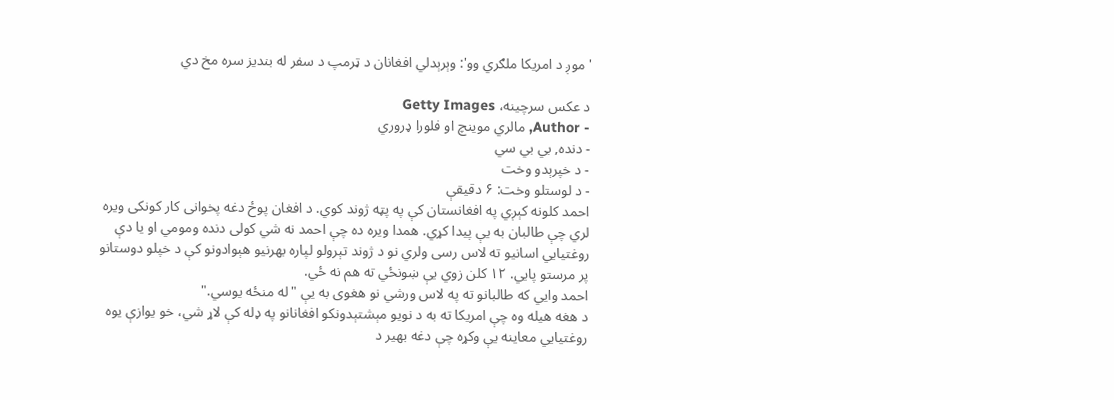'موږ د امریکا ملګري وو': وېرېدلي افغانان د ټرمپ د سفر له بندیز سره مخ دي

د عکس سرچینه، Getty Images
- Author, مالري موینچ او فلورا ډروري
- دنده, بي بي سي
- د خپرېدو وخت
- د لوستلو وخت: ۶ دقیقې
احمد کلونه کېږي په افغانستان کې په پټه ژوند کوي. د افغان پوځ دغه پخوانی کار کونکی ویره لري چې طالبان به یې پیدا کړي. همدا ویره ده چې احمد نه شي کولی دنده ومومي او یا دې روغتیايي اسانیو ته لاس رسی ولري نو د ژوند تېرولو لپاره بهرنیو هېوادونو کې د خپلو دوستانو پر مرستو پايي. ۱۲ کلن زوي یې ښونځي ته هم نه ځي.
احمد وايي که طالبانو ته په لاس ورشي نو هغوی به یې "له منځه یوسي."
د هغه هیله وه چې امریکا ته به د نویو مېشتېدونکو افغانانو په ډله کې لاړ شي، خو یوازې یوه روغتیايي معاینه یې وکړه چې دغه بهیر د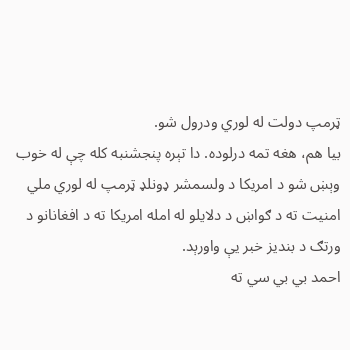ټرمپ دولت له لوري ودرول شو.
بیا هم، هغه تمه درلوده. دا تېره پنجشنبه کله چې له خوب وېښ شو د امریکا د ولسمشر ډونلډ ټرمپ له لوري ملي امنیت ته د ګواښ د دلایلو له امله امریکا ته د افغانانو د ورتګ د بندیز خبر یې واورېد.
احمد بي بي سي ته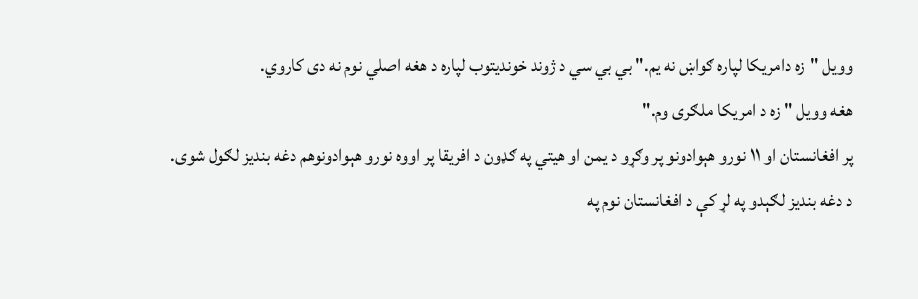وویل "زه دامریکا لپاره ګواښ نه یم." بي بي سي د ژوند خوندیتوب لپاره د هغه اصلي نوم نه دی کاروي.
هغه وویل " زه د امریکا ملګری وم."
پر افغانستان او ۱۱ نورو هېوادونو پر وګړو د یمن او هیتي په ګډون د افریقا پر اووه نورو هېوادونوهم دغه بندیز لګول شوی.
د دغه بندیز لګېدو په لړ کې د افغانستان نوم په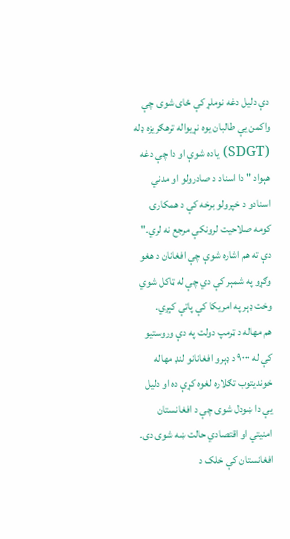دې دلیل دغه نوملړ کې ځای شوی چې واکمن یې طالبان یوه نړیواله ترهګریزه ډله (SDGT) یاده شوې او دا چې دغه هېواد " دا اسناد د صادرولو او مدني اسنادو د خپرولو برخه کې د همکارۍ کومه صلاحیت لرونکې مرجع نه لري." دې ته هم اشاره شوې چې افغانان د هغو وګړو په شمېر کې دي چې له ټاکل شوي وخت ډېر په امریکا کې پاتې کېږي.
هم مهاله د ټرمپ دولت په دې وروستیو کې له ۹۰۰۰ د ډېرو افغانانو لنډ مهاله خوندیتوب تګلاره لغوه کړې ده او دلیل یې دا ښودل شوی چې د افغانستان امنیتي او اقتصادي حالت ښه شوی دی.
افغانستان کې خلک د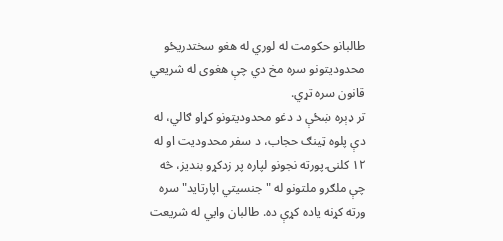طالبانو حکومت له لوري له هغو سختدریځو محدودیتونو سره مخ دي چې هغوی له شریعي قانون سره تړي.
تر ډېره ښځې د دغو محدودیتونو کړاو ګالي، له دې پلوه ټینګ حجاب، د سفر محدودیت او له ۱۲ کلنۍ پورته نجونو لپاره پر زدکړو بندیز، څه چې ملګرو ملتونو له "جنسیتي اپارتاید" سره ورته کړنه یاده کړې ده. طالبان وايي له شریعت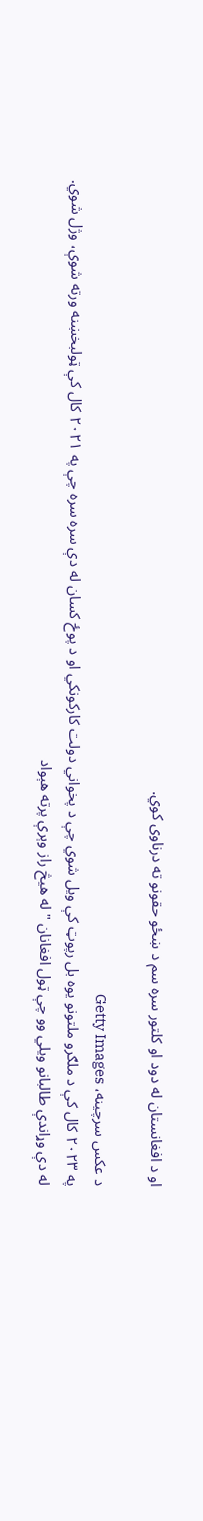او د افغانستان له دود او کلتور سره سم د ښځو حقونو ته درناوی کوي.

د عکس سرچینه، Getty Images
په ۲۰۲۳ کال کې د ملګرو ملتونو یوه بل رپوټ کې ویل شوي چې د پخواني دولت کارکونکي او د پوځ کسان له دې سره سره چې په ۲۰۲۱ کال کې ټولبخښنه ورته شوې، وژل شوي.
له دې وړاندې طالبانو ویلي وو چې ټول افغانان " له هیڅ راز وېرې پرته هېواد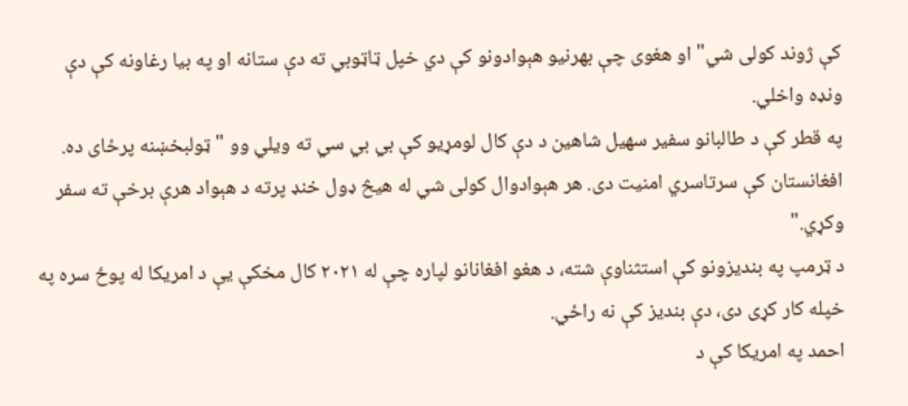کې ژوند کولی شي" او هغوی چې بهرنیو هېوادونو کې دي خپل ټاټوبي ته دې ستانه او په بیا رغاونه کې دې ونډه واخلي.
په قطر کې د طالبانو سفیر سهیل شاهین د دې کال لومړیو کې بي بي سي ته ویلي وو "ټولبخښنه پرځای ده. افغانستان کې سرتاسري امنیت دی. هر هېوادوال کولی شي له هیڅ ډول خنډ پرته د هېواد هرې برخې ته سفر وکړي."
د ټرمپ په بندیزونو کې استثناوې شته، د هغو افغانانو لپاره چې له ۲۰۲۱ کال مخکې یې د امریکا له پوځ سره په خپله کار کړی دی، دې بندیز کې نه راځي.
احمد په امریکا کې د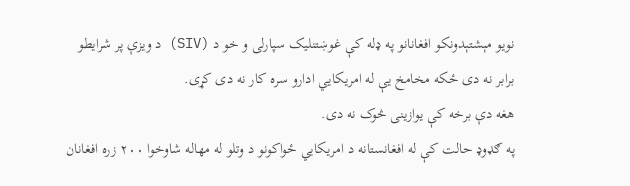نویو مېشتېدونکو افغانانو په ډله کې غوښتنلیک سپارلی و خو د (SIV) د ویزې پر شرایطو برابر نه دی ځکه مخامخ یې له امریکایي ادارو سره کار نه دی کړی.
هغه دې برخه کې یوازینی څوک نه دی.
په ګډوډ حالت کې له افغانستانه د امریکايي ځواکونو د وتلو له مهاله شاوخوا ۲۰۰ زره افغانان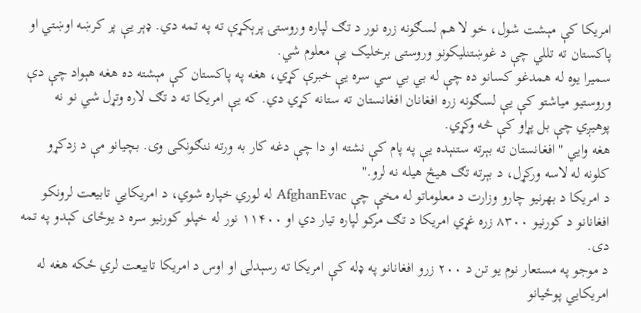امریکا کې مېشت شول، خو لا هم لسګونه زره نور د تګ لپاره وروستۍ پرېکړې ته په تمه دي. ډېر یې پر کرښه اوښتي او پاکستان ته تللي چې د غوښتنلیکونو وروستی برخلیک یې معلوم شي.
سمیرا یوه له همدغو کسانو ده چې له بي بي سي سره یې خبرې کړي، هغه په پاکستان کې مېشته ده هغه هېواد چې دې وروستیو میاشتو کې یې لسګونه زره افغانان افغانستان ته ستانه کړي دي. که یې امریکا ته د تګ لاره وتړل شي نو نه پوهیږي چې بل پړاو کې څه وکړي.
هغه وايي " افغانستان ته بېرته ستنېده یې په پام کې نشته او دا چې دغه کار به ورته ننګونکی وی. بچیانو مې د زدکړو کلونه له لاسه ورکړل، د بېرته تګ هیڅ هیله نه لرو."
د امریکا د بهرنیو چارو وزارت د معلوماتو له مخې چې AfghanEvac له لوري خپاره شوي، د امریکايي تابیعت لرونکو افغانانو د کورنیو ۸۳۰۰ زره غړي امریکا د تګ مرکو لپاره تیار دي او ۱۱۴۰۰ نور له خپلو کورنیو سره د یوځای کېدو په تمه دی.
د موجو په مستعار نوم یو تن د ۲۰۰ زرو افغانانو په ډله کې امریکا ته رسېدلی او اوس د امریکا تابیعت لري ځکه هغه له امریکايي پوځيانو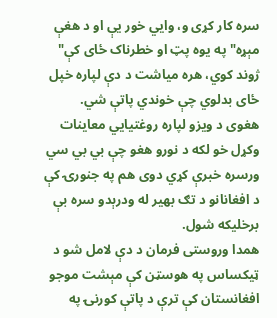سره کار کړی و، وايي خور یې او د هغې مېړه" په یوه پټ او خطرناک ځای کې" ژوند کوي، هره میاشت د دې لپاره خپل ځای بدلوي چې خوندي پاتې شي.
هغوی د ویزو لپاره روغتیايي معاینات وکړل خو لکه د نورو هغو چې بي بي سي ورسره خبرې کړي دوی هم په جنورۍ کې د افغانانو د تګ بهیر له ودرېدو سره بې برخلیکه شول.
همدا وروستی فرمان د دې لامل شو د ټیکساس په هوسټن کې مېشت موجو افغانستان کې ترې د پاتې کورنۍ په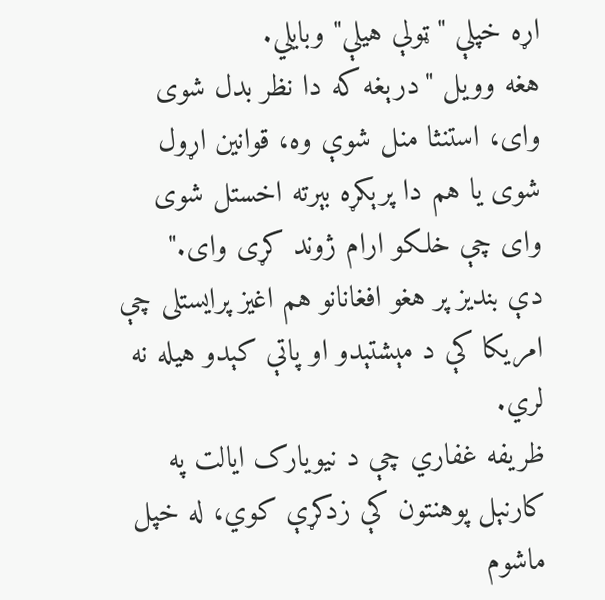اړه خپلې " ټولې هیلې" وبایلي.
هغه وویل "درېغه که دا نظر بدل شوی وای، استنثا منل شوې وه، قوانین اړول شوی یا هم دا پرېکړه بېرته اخستل شوی وای چې خلکو ارام ژوند کړی وای."
دې بندیز پر هغو افغانانو هم اغیز پرایستلی چې امریکا کې د مېشتېدو او پاتې کېدو هیله نه لري.
ظریفه غفاري چې د نیویارک ایالت په کارنېل پوهنتون کې زدکړې کوي، له خپل ماشوم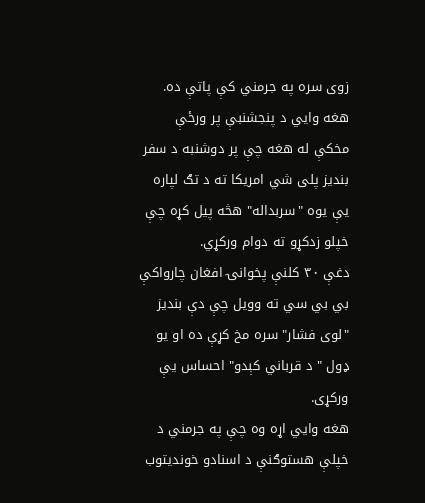زوی سره په جرمني کې پاتې ده.
هغه وايي د پنجشنبې پر ورځې مخکې له هغه چې پر دوشنبه د سفر بندیز پلی شي امریکا ته د تګ لپاره یې یوه "سربداله" هڅه پیل کړه چې خپلو زدکړو ته دوام ورکړي.
دغې ۳۰ کلنې پخوانۍ افغان چارواکې بي بي سي ته وویل چې دې بندیز "لوی فشار" سره مخ کړې ده او یو ډول " د قرباني کېدو" احساس یې ورکړی.
هغه وايي اړه وه چې په جرمني د خپلې هستوګنې د اسنادو خوندیتوب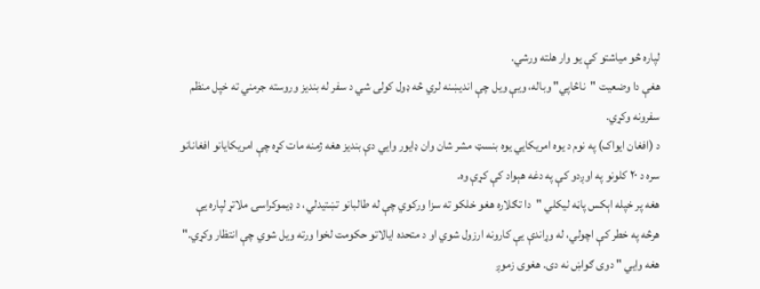لپاره څو میاشتو کې یو وار هلته ورشي.
هغې دا وضعیت "ناڅاپي" وباله، ویې ویل چې اندیښنه لري څه ډول کولی شي د سفر له بندیز وروسته جرمني ته خپل منظم سفرونه وکړي.
د (افغان ایواک) په نوم د یوه امریکايي یوه بنسټ مشر شان وان ډایور وايي دې بندیز هغه ژمنه مات کړه چې امریکایانو افغانانو سره د ۲۰ کلونو په اوږدو کې په دغه هېواد کې کړې وه.
هغه پر خپله اېکس پاڼه لیکلي "دا تګلاره هغو خلکو ته سزا ورکوي چې له طالبانو تښتیدلي، د ډیموکراسۍ ملاتړ لپاره یې هرڅه په خطر کې اچولي، له وړاندې یې کارونه ارزول شوي او د متحده ایالاتو حکومت لخوا ورته ویل شوي چې انتظار وکړي."
هغه وايي " دوی ګواښ نه دی. هغوی زموږ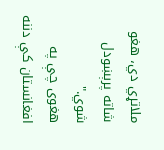ملاتړي دي، هغو شاته پرېښودل شوي."
هغوی چې په افغانستان کې دننه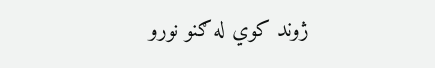ژوند کوي له ګنو نورو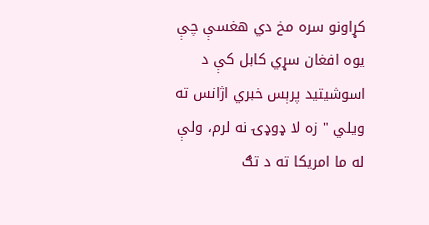کړاونو سره مخ دي هغسې چې یوه افغان سړي کابل کې د اسوشیتید پرېس خبري اژانس ته ویلي " زه لا ډوډۍ نه لرم، ولې له ما امریکا ته د تګ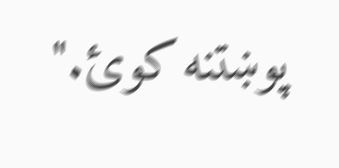پوښتنه کوئ."